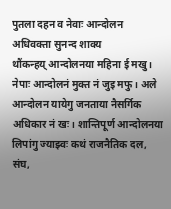पुतला दहन व नेवाः आन्दोलन
अधिवक्ता सुनन्द शाक्य
थौंकन्हय् आन्दोलनया महिना ई मखु। नेपाः आन्दोलनं मुक्त नं जुइ मफु। अले आन्दोलन यायेगु जनताया नैसर्गिक अधिकार नं खः। शान्तिपूर्ण आन्दोलनया लिपांगु ज्याझ्वः कथं राजनैतिक दल, संघ,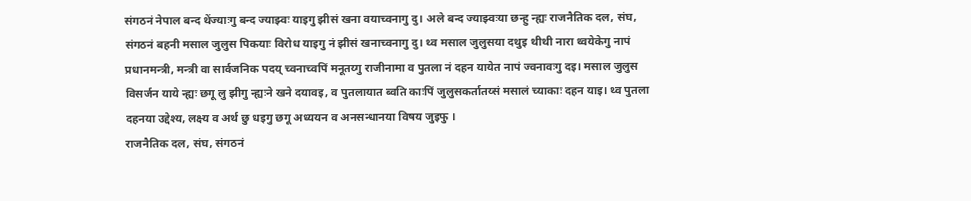संगठनं नेपाल बन्द थेंज्याःगु बन्द ज्याझ्वः याइगु झीसं खना वयाच्वनागु दु। अले बन्द ज्याझ्वःया छन्हु न्ह्यः राजनैतिक दल, संघ, संगठनं बहनी मसाल जुलुस पिकयाः विरोध याइगु नं झीसं खनाच्वनागु दु। थ्व मसाल जुलुसया दथुइ थीथी नारा थ्वयेकेगु नापं प्रधानमन्त्री, मन्त्री वा सार्वजनिक पदय् च्वनाच्वपिं मनूतय्गु राजीनामा व पुतला नं दहन यायेत नापं ज्वनावःगु दइ। मसाल जुलुस विसर्जन याये न्ह्यः छगू लु झीगु न्ह्यःने खने दयावइ, व पुतलायात ब्वति काःपिं जुलुसकर्तातय्सं मसालं च्याकाः दहन याइ। थ्व पुतला दहनया उद्देश्य, लक्ष्य व अर्थ छु धइगु छगू अध्ययन व अनसन्धानया विषय जुइफु ।
राजनैतिक दल, संघ, संगठनं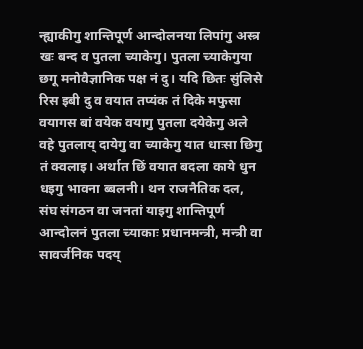न्ह्याकीगु शान्तिपूर्ण आन्दोलनया लिपांगु अस्त्र खः बन्द व पुतला च्याकेगु। पुतला च्याकेगुया छगू मनोवैज्ञानिक पक्ष नं दु। यदि छितः सुंलिसे रिस इबी दु व वयात तप्यंक तं दिके मफुसा वयागस बां वयेक वयागु पुतला दयेकेगु अले वहे पुतलाय् दायेगु वा च्याकेगु यात धाःसा छिगु तं क्वलाइ। अर्थात छिं वयात बदला काये धुन धइगु भावना ब्बलनी। थन राजनैतिक दल, संघ संगठन वा जनतां याइगु शान्तिपूर्ण आन्दोलनं पुतला च्याकाः प्रधानमन्त्री, मन्त्री वा सावर्जनिक पदय्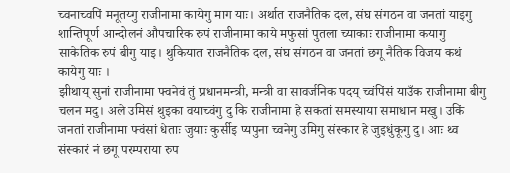च्वनाच्वपिं मनूतय्गु राजीनामा कायेगु माग याः। अर्थात राजनैतिक दल, संघ संगठन वा जनतां याइगु शान्तिपूर्ण आन्दोलनं औपचारिक रुपं राजीनामा काये मफुसां पुतला च्याकाः राजीनामा कयागु साकेतिक रुपं बीगु याइ। थुकियात राजनैतिक दल, संघ संगठन वा जनतां छगू नैतिक विजय कथं कायेगु याः ।
झीथाय् सुनां राजीनामा फ्वनेवं तुं प्रधानमन्त्री, मन्त्री वा सावर्जनिक पदय् च्वंपिंसं याउँक राजीनामा बीगु चलन मदु। अले उमिसं थुइका वयाच्वंगु दु कि राजीनामा हे सकतां समस्याया समाधान मखु। उकिं जनतां राजीनामा फ्वंसां धेताः जुयाः कुर्सीइ प्यपुना च्वनेगु उमिगु संस्कार हे जुइधुंकूगु दु। आः थ्व संस्कारं नं छगू परम्पराया रुप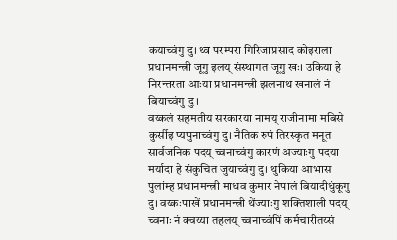कयाच्वंगु दु। थ्व परम्परा गिरिजाप्रसाद कोइराला प्रधानमन्त्री जूगु इलय् संस्थागत जूगु खः। उकिया हे निरन्तरता आःया प्रधानमन्त्री झलनाथ खनालं नं बियाच्वंगु दु ।
वय्कलं सहमतीय सरकारया नामय् राजीनामा मबिसे कुर्सीइ प्यपुनाच्वंगु दु। नैतिक रुपं तिरस्कृत मनूत सार्वजनिक पदय् च्वनाच्वंगु कारणं अज्याःगु पदया मर्यादा हे संकुचित जुयाच्वंगु दु। थुकिया आभास पुलांम्ह प्रधानमन्त्री माधव कुमार नेपालं बियादीधुंकूगु दु। वय्कःपाखें प्रधानमन्त्री थेंज्याःगु शक्तिशाली पदय् च्वनाः नं क्वय्या तहलय् च्वनाच्वंपिं कर्मचारीतय्सं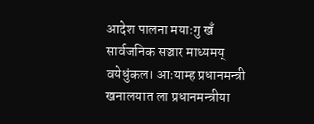आदेश पालना मयाःगु खँ सार्वजनिक सञ्चार माध्यमय् वयेधुंकल। आःयाम्ह प्रधानमन्त्री खनालयात ला प्रधानमन्त्रीया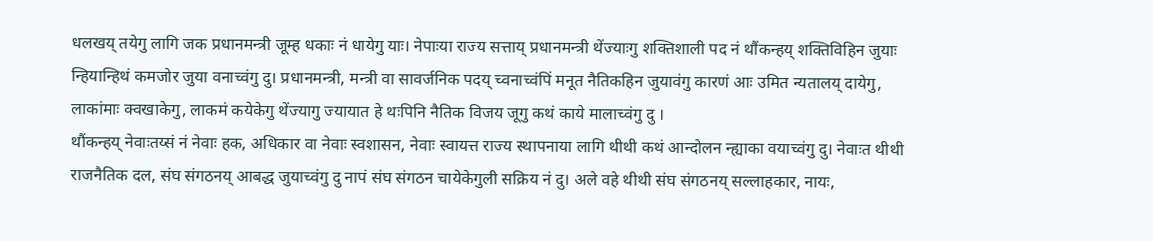धलखय् तयेगु लागि जक प्रधानमन्त्री जूम्ह धकाः नं धायेगु याः। नेपाःया राज्य सत्ताय् प्रधानमन्त्री थेंज्याःगु शक्तिशाली पद नं थौंकन्हय् शक्तिविहिन जुयाः न्हियान्हिथं कमजोर जुया वनाच्वंगु दु। प्रधानमन्त्री, मन्त्री वा सावर्जनिक पदय् च्वनाच्वंपिं मनूत नैतिकहिन जुयावंगु कारणं आः उमित न्यतालय् दायेगु, लाकांमाः क्वखाकेगु, लाकमं कयेकेगु थेंज्यागु ज्यायात हे थःपिनि नैतिक विजय जूगु कथं काये मालाच्वंगु दु ।
थौंकन्हय् नेवाःतय्सं नं नेवाः हक, अधिकार वा नेवाः स्वशासन, नेवाः स्वायत्त राज्य स्थापनाया लागि थीथी कथं आन्दोलन न्ह्याका वयाच्वंगु दु। नेवाःत थीथी राजनैतिक दल, संघ संगठनय् आबद्ध जुयाच्वंगु दु नापं संघ संगठन चायेकेगुली सक्रिय नं दु। अले वहे थीथी संघ संगठनय् सल्लाहकार, नायः,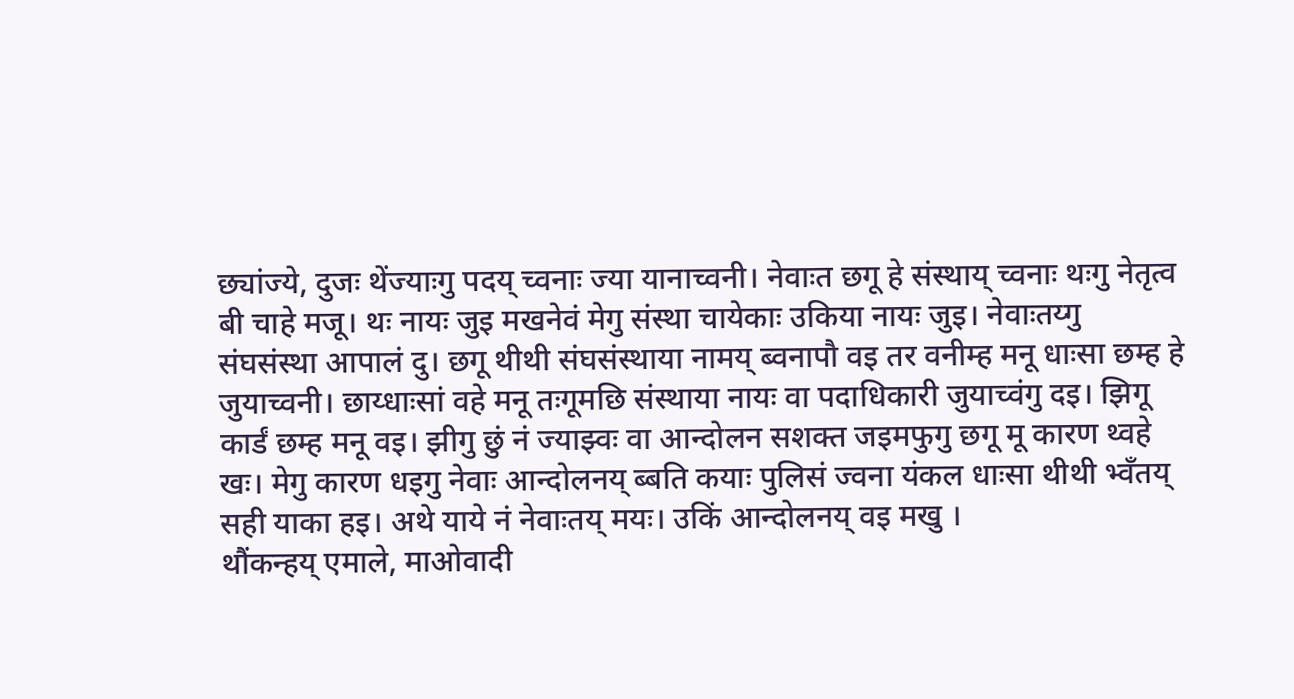छ्यांज्ये, दुजः थेंज्याःगु पदय् च्वनाः ज्या यानाच्वनी। नेवाःत छगू हे संस्थाय् च्वनाः थःगु नेतृत्व बी चाहे मजू। थः नायः जुइ मखनेवं मेगु संस्था चायेकाः उकिया नायः जुइ। नेवाःतय्गु संघसंस्था आपालं दु। छगू थीथी संघसंस्थाया नामय् ब्वनापौ वइ तर वनीम्ह मनू धाःसा छम्ह हे जुयाच्वनी। छाय्धाःसां वहे मनू तःगूमछि संस्थाया नायः वा पदाधिकारी जुयाच्वंगु दइ। झिगू कार्डं छम्ह मनू वइ। झीगु छुं नं ज्याझ्वः वा आन्दोलन सशक्त जइमफुगु छगू मू कारण थ्वहे खः। मेगु कारण धइगु नेवाः आन्दोलनय् ब्बति कयाः पुलिसं ज्वना यंकल धाःसा थीथी भ्वँतय् सही याका हइ। अथे याये नं नेवाःतय् मयः। उकिं आन्दोलनय् वइ मखु ।
थौंकन्हय् एमाले, माओवादी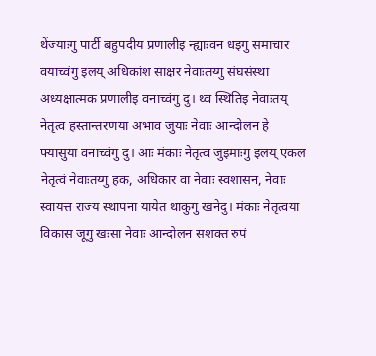थेंज्याःगु पार्टी बहुपदीय प्रणालीइ न्ह्याःवन धइगु समाचार वयाच्वंगु इलय् अधिकांश साक्षर नेवाःतय्गु संघसंस्था अध्यक्षात्मक प्रणालीइ वनाच्वंगु दु। थ्व स्थितिइ नेवाःतय् नेतृत्व हस्तान्तरणया अभाव जुयाः नेवाः आन्दोलन हे फ्यासुया वनाच्वंगु दु। आः मंकाः नेतृत्व जुइमाःगु इलय् एकल नेतृत्वं नेवाःतय्गु हक, अधिकार वा नेवाः स्वशासन, नेवाः स्वायत्त राज्य स्थापना यायेत थाकुगु खनेदु। मंकाः नेतृत्वया विकास जूगु खःसा नेवाः आन्दोलन सशक्त रुपं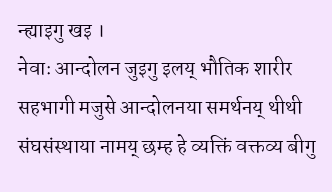न्ह्याइगु खइ ।
नेवाः आन्दोलन जुइगु इलय् भौतिक शारीर सहभागी मजुसे आन्दोलनया समर्थनय् थीथी संघसंस्थाया नामय् छम्ह हे व्यक्तिं वक्तव्य बीगु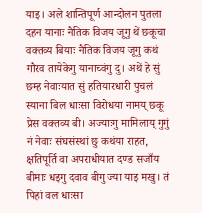याइ। अले शान्तिपूर्ण आन्दोलन पुतला दहन यानाः नैतिक विजय जूगु थें छकूचा वक्तव्य बियाः नैतिक विजय जूगु कथं गौरव तायेकेगु यानाच्वंगु दु। अथें हे सुं छम्ह नेवाःयात सुं हतियारधारी पुचलं स्याना बिल धाःसा विरोधया नामय् छकू प्रेस वक्तव्य बी। अज्याःगु मामिलाय् गुगुं नं नेवाः संघसंस्थां छु कथंया राहत, क्षतिपूर्ति वा अपराधीयात दण्ड सजाँय बीमाः धइगु दवाव बीगु ज्या याइ मखु। तं पिहां वल धाःसा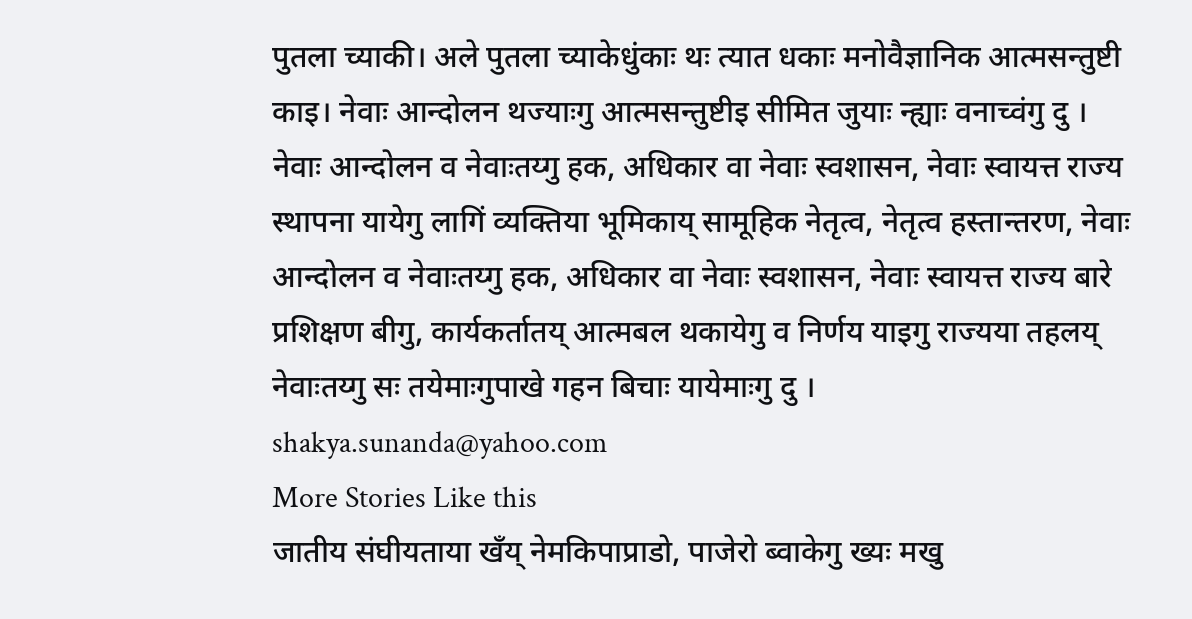पुतला च्याकी। अले पुतला च्याकेधुंकाः थः त्यात धकाः मनोवैज्ञानिक आत्मसन्तुष्टी काइ। नेवाः आन्दोलन थज्याःगु आत्मसन्तुष्टीइ सीमित जुयाः न्ह्याः वनाच्वंगु दु ।
नेवाः आन्दोलन व नेवाःतय्गु हक, अधिकार वा नेवाः स्वशासन, नेवाः स्वायत्त राज्य स्थापना यायेगु लागिं व्यक्तिया भूमिकाय् सामूहिक नेतृत्व, नेतृत्व हस्तान्तरण, नेवाः आन्दोलन व नेवाःतय्गु हक, अधिकार वा नेवाः स्वशासन, नेवाः स्वायत्त राज्य बारे प्रशिक्षण बीगु, कार्यकर्तातय् आत्मबल थकायेगु व निर्णय याइगु राज्यया तहलय् नेवाःतय्गु सः तयेमाःगुपाखे गहन बिचाः यायेमाःगु दु ।
shakya.sunanda@yahoo.com
More Stories Like this
जातीय संघीयताया खँय् नेमकिपाप्राडो, पाजेरो ब्वाकेगु ख्यः मखु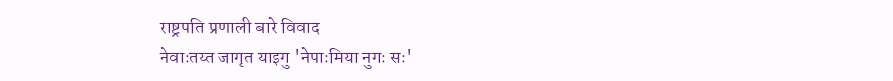राष्ट्रपति प्रणाली बारे विवाद
नेवाःतय्त जागृत याइगु 'नेपाःमिया नुगः सः'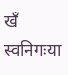खँ स्वनिगःया